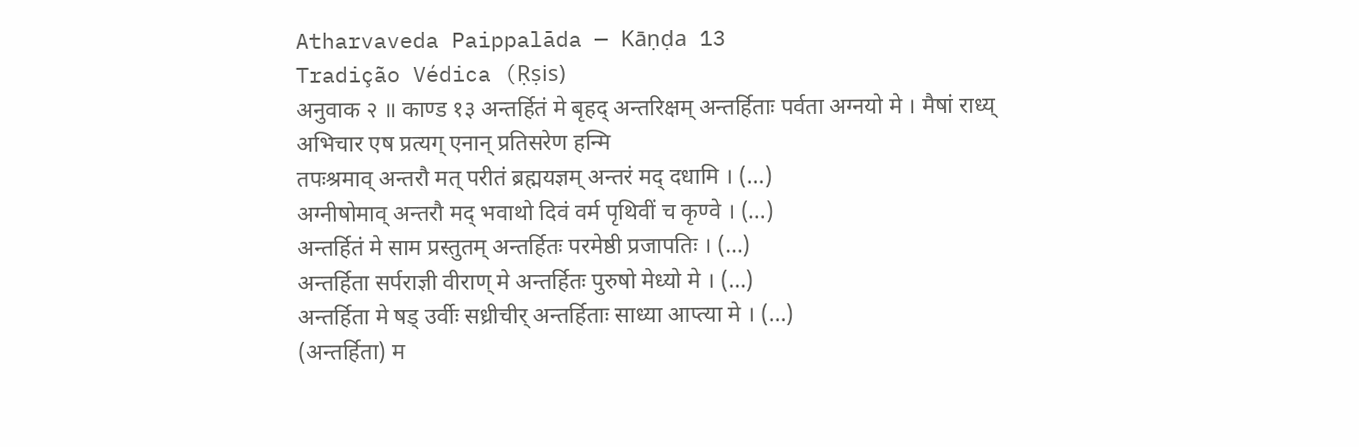Atharvaveda Paippalāda — Kāṇḍa 13
Tradição Védica (Ṛṣis)
अनुवाक २ ॥ काण्ड १३ अन्तर्हितं मे बृहद् अन्तरिक्षम् अन्तर्हिताः पर्वता अग्नयो मे । मैषां राध्य् अभिचार एष प्रत्यग् एनान् प्रतिसरेण हन्मि
तपःश्रमाव् अन्तरौ मत् परीतं ब्रह्मयज्ञम् अन्तरं मद् दधामि । (…)
अग्नीषोमाव् अन्तरौ मद् भवाथो दिवं वर्म पृथिवीं च कृण्वे । (…)
अन्तर्हितं मे साम प्रस्तुतम् अन्तर्हितः परमेष्ठी प्रजापतिः । (…)
अन्तर्हिता सर्पराज्ञी वीराण् मे अन्तर्हितः पुरुषो मेध्यो मे । (…)
अन्तर्हिता मे षड् उर्वीः सध्रीचीर् अन्तर्हिताः साध्या आप्त्या मे । (…)
(अन्तर्हिता) म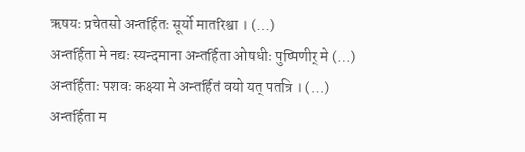ऋषयः प्रचेतसो अन्तर्हितः सूर्यो मातरिश्वा । (…)
अन्तर्हिता मे नद्यः स्यन्दमाना अन्तर्हिता ओषधीः पुष्पिणीर् मे (…)
अन्तर्हिताः पशवः कक्ष्या मे अन्तर्हितं वयो यत् पतत्रि । (…)
अन्तर्हिता म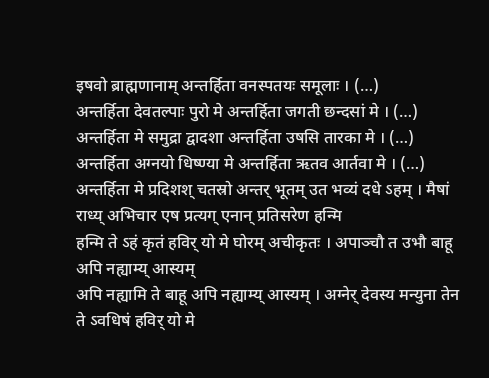इषवो ब्राह्मणानाम् अन्तर्हिता वनस्पतयः समूलाः । (…)
अन्तर्हिता देवतल्पाः पुरो मे अन्तर्हिता जगती छन्दसां मे । (…)
अन्तर्हिता मे समुद्रा द्वादशा अन्तर्हिता उषसि तारका मे । (…)
अन्तर्हिता अग्नयो धिष्ण्या मे अन्तर्हिता ऋतव आर्तवा मे । (…)
अन्तर्हिता मे प्रदिशश् चतस्रो अन्तर् भूतम् उत भव्यं दधे ऽहम् । मैषां राध्य् अभिचार एष प्रत्यग् एनान् प्रतिसरेण हन्मि
हन्मि ते ऽहं कृतं हविर् यो मे घोरम् अचीकृतः । अपाञ्चौ त उभौ बाहू अपि नह्याम्य् आस्यम्
अपि नह्यामि ते बाहू अपि नह्याम्य् आस्यम् । अग्नेर् देवस्य मन्युना तेन ते ऽवधिषं हविर् यो मे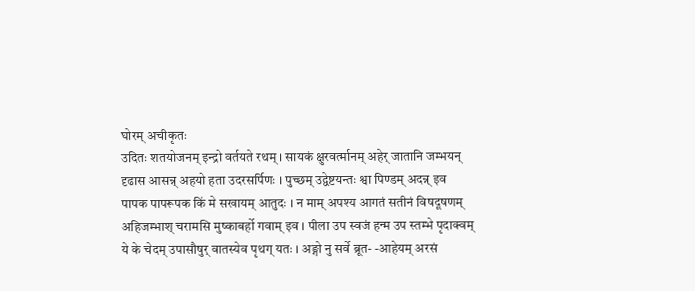घोरम् अचीकृतः
उदितः शतयोजनम् इन्द्रो वर्तयते रथम् । सायकं क्षुरवर्त्मानम् अहेर् जातानि जम्भयन्
दृढास आसन्न् अहयो हता उदरसर्पिणः । पुच्छम् उद्वेष्टयन्तः श्वा पिण्डम् अदन्न् इव
पापक पापरूपक किं मे सखायम् आतुदः । न माम् अपश्य आगतं सतीनं विषदूषणम्
अहिजम्भाश् चरामसि मुष्काबर्हो गवाम् इव । पीला उप स्वजं हन्म उप स्तम्भे पृदाक्वम्
ये के चेदम् उपासौषुर् वातस्येव पृथग् यतः । अङ्गो नु सर्वे ब्रूत- -आहेयम् अरसं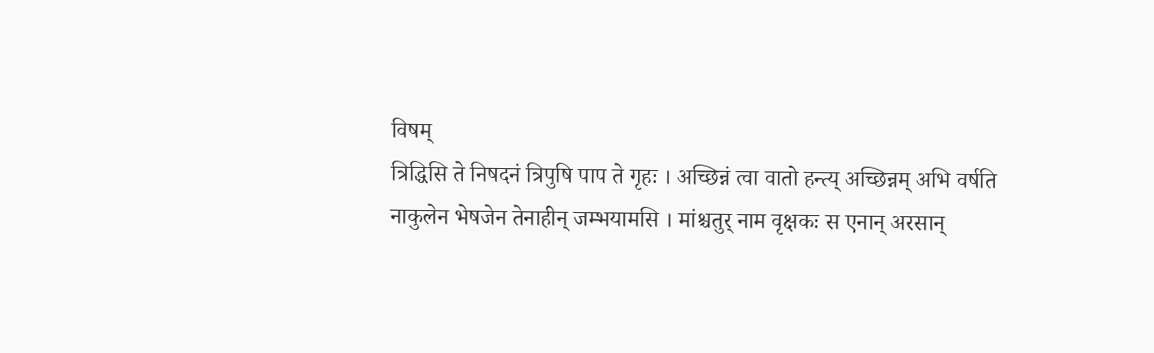विषम्
त्रिद्धिसि ते निषदनं त्रिपुषि पाप ते गृहः । अच्छिन्नं त्वा वातो हन्त्य् अच्छिन्नम् अभि वर्षति
नाकुलेन भेषजेन तेनाहीन् जम्भयामसि । मांश्चतुर् नाम वृक्षकः स एनान् अरसान्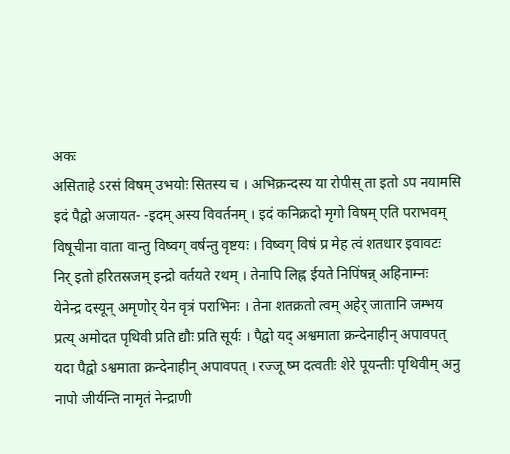अकः
असिताहे ऽरसं विषम् उभयोः सितस्य च । अभिक्रन्दस्य या रोपीस् ता इतो ऽप नयामसि
इदं पैद्वो अजायत- -इदम् अस्य विवर्तनम् । इदं कनिक्रदो मृगो विषम् एति पराभवम्
विषूचीना वाता वान्तु विष्वग् वर्षन्तु वृष्टयः । विष्वग् विषं प्र मेह त्वं शतधार इवावटः
निर् इतो हरितस्रजम् इन्द्रो वर्तयते रथम् । तेनापि लिह्न ईयते निपिंषन्न् अहिनाम्नः
येनेन्द्र दस्यून् अमृणोर् येन वृत्रं पराभिनः । तेना शतक्रतो त्वम् अहेर् जातानि जम्भय
प्रत्य् अमोदत पृथिवी प्रति द्यौः प्रति सूर्यः । पैद्वो यद् अश्वमाता क्रन्देनाहीन् अपावपत्
यदा पैद्वो ऽश्वमाता क्रन्देनाहीन् अपावपत् । रज्जू ष्म दत्वतीः शेरे पूयन्तीः पृथिवीम् अनु
नापो जीर्यन्ति नामृतं नेन्द्राणी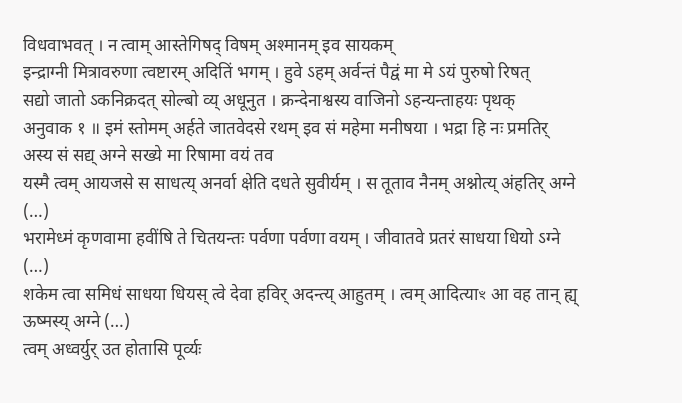विधवाभवत् । न त्वाम् आस्तेगिषद् विषम् अश्मानम् इव सायकम्
इन्द्राग्नी मित्रावरुणा त्वष्टारम् अदितिं भगम् । हुवे ऽहम् अर्वन्तं पैद्वं मा मे ऽयं पुरुषो रिषत्
सद्यो जातो ऽकनिक्रदत् सोल्बो व्य् अधूनुत । क्रन्देनाश्वस्य वाजिनो ऽहन्यन्ताहयः पृथक्
अनुवाक १ ॥ इमं स्तोमम् अर्हते जातवेदसे रथम् इव सं महेमा मनीषया । भद्रा हि नः प्रमतिर् अस्य सं सद्य् अग्ने सख्ये मा रिषामा वयं तव
यस्मै त्वम् आयजसे स साधत्य् अनर्वा क्षेति दधते सुवीर्यम् । स तूताव नैनम् अश्नोत्य् अंहतिर् अग्ने (…)
भरामेध्मं कृणवामा हवींषि ते चितयन्तः पर्वणा पर्वणा वयम् । जीवातवे प्रतरं साधया धियो ऽग्ने (…)
शकेम त्वा समिधं साधया धियस् त्वे देवा हविर् अदन्त्य् आहुतम् । त्वम् आदित्याꣳ आ वह तान् ह्य् ऊष्मस्य् अग्ने (…)
त्वम् अध्वर्युर् उत होतासि पूर्व्यः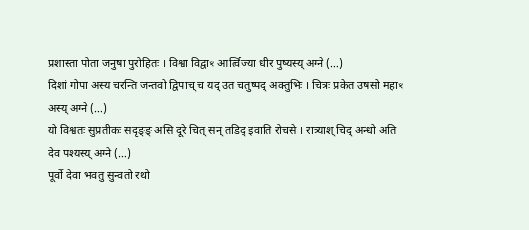प्रशास्ता पोता जनुषा पुरोहितः । विश्वा विद्वाꣳ आर्त्विज्या धीर पुष्यस्य् अग्ने (…)
दिशां गोपा अस्य चरन्ति जन्तवो द्विपाच् च यद् उत चतुष्पद् अक्तुभिः । चित्रः प्रकेत उषसो महाꣳ अस्य् अग्ने (…)
यो विश्वतः सुप्रतीकः सदृङ्ङ् असि दूरे चित् सन् तडिद् इवाति रोचसे । रात्र्याश् चिद् अन्धो अति देव पश्यस्य् अग्ने (…)
पूर्वो देवा भवतु सुन्वतो रथो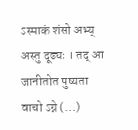ऽस्माकं शंसो अभ्य् अस्तु दूढ्यः । तद् आ जानीतोत पुष्यता वाचो ऽग्ने (…)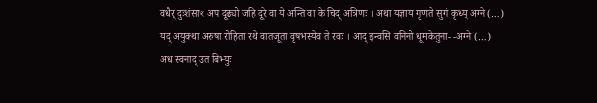वधैर् दुःशंसाꣳ अप दूढ्यो जहि दूरे वा ये अन्ति वा के चिद् अत्रिणः । अथा यज्ञाय गृणते सुगं कृध्य् अग्ने (…)
यद् अयुक्था अरुषा रोहिता रथे वातजूता वृषभस्येव ते रवः । आद् इन्वसि वनिनो धूमकेतुना- -अग्ने (…)
अध स्वनाद् उत बिभ्युः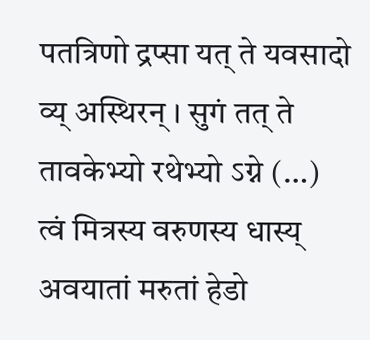पतत्रिणो द्रप्सा यत् ते यवसादो व्य् अस्थिरन् । सुगं तत् ते तावकेभ्यो रथेभ्यो ऽग्ने (…)
त्वं मित्रस्य वरुणस्य धास्य् अवयातां मरुतां हेडो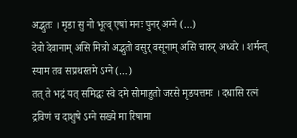अद्भुतः । मृडा सु नो भूत्व् एषां मनः पुनर् अग्ने (…)
देवो देवानाम् असि मित्रो अद्भुतो वसुर् वसूनाम् असि चारुर् अध्वरे । शर्मन्त् स्याम तव सप्रथस्तमे ऽग्ने (…)
तत् ते भद्रं यत् समिद्धः स्वे दमे सोमाहुतो जरसे मृडयत्तमः । दधासि रत्नं द्रविणं च दाशुषे ऽग्ने सख्ये मा रिषामा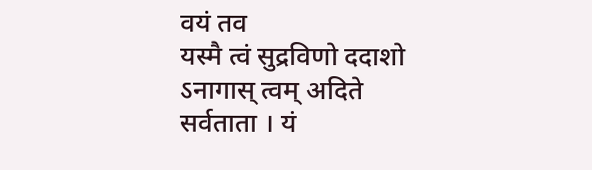वयं तव
यस्मै त्वं सुद्रविणो ददाशो ऽनागास् त्वम् अदिते सर्वताता । यं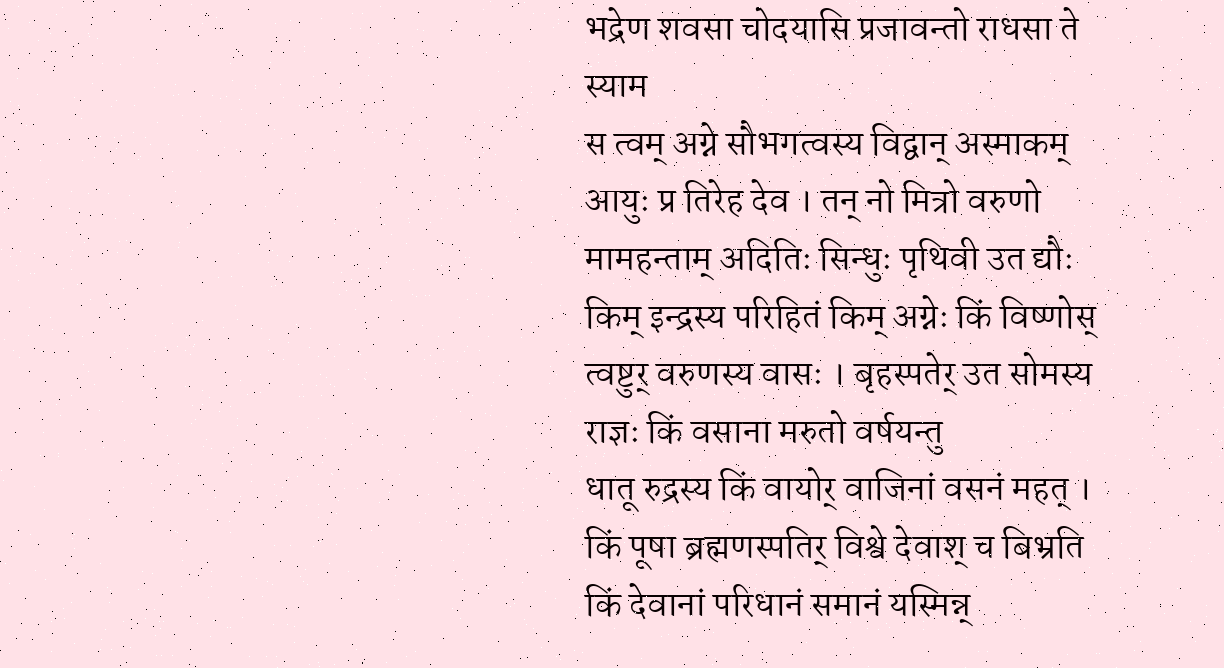भद्रेण शवसा चोदयासि प्रजावन्तो राधसा ते स्याम
स त्वम् अग्ने सौभगत्वस्य विद्वान् अस्माकम् आयुः प्र तिरेह देव । तन् नो मित्रो वरुणो मामहन्ताम् अदितिः सिन्धुः पृथिवी उत द्यौः
किम् इन्द्रस्य परिहितं किम् अग्नेः किं विष्णोस् त्वष्टुर् वरुणस्य वासः । बृहस्पतेर् उत सोमस्य राज्ञः किं वसाना मरुतो वर्षयन्तु
धातू रुद्रस्य किं वायोर् वाजिनां वसनं महत् । किं पूषा ब्रह्मणस्पतिर् विश्वे देवाश् च बिभ्रति
किं देवानां परिधानं समानं यस्मिन्न्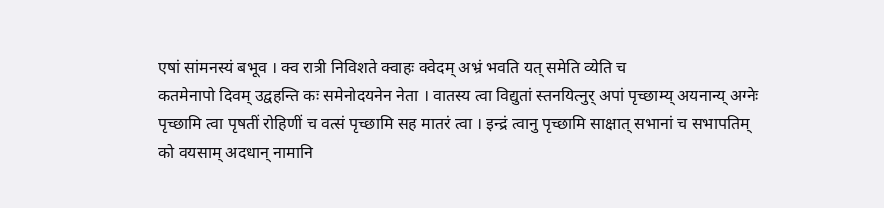एषां सांमनस्यं बभूव । क्व रात्री निविशते क्वाहः क्वेदम् अभ्रं भवति यत् समेति व्येति च
कतमेनापो दिवम् उद्वहन्ति कः समेनोदयनेन नेता । वातस्य त्वा विद्युतां स्तनयित्नुर् अपां पृच्छाम्य् अयनान्य् अग्नेः
पृच्छामि त्वा पृषतीं रोहिणीं च वत्सं पृच्छामि सह मातरं त्वा । इन्द्रं त्वानु पृच्छामि साक्षात् सभानां च सभापतिम्
को वयसाम् अदधान् नामानि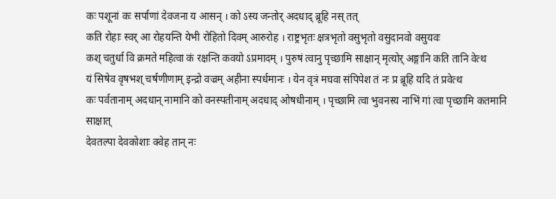कः पशूनां कः सर्पाणां देवजना य आसन् । को ऽस्य जन्तोर् अदधाद् ब्रूहि नस् तत्
कति रोहाः स्वर् आ रोहयन्ति येभी रोहितो दिवम् आरुरोह । राष्ट्रभृतः क्षत्रभृतो वसुभृतो वसुदानवो वसुयवः
कश् चतुर्धा वि क्रमते महित्वा कं रक्षन्ति कवयो ऽप्रमादम् । पुरुषं त्वानु पृच्छामि साक्षान् मृत्योर् अङ्गानि कति तानि वेत्थ
यं सिषेव वृषभश् चर्षणीणाम् इन्द्रो वज्रम् अहीना स्पर्धमानः । येन वृत्रं मघवा संपिपेश तं नः प्र ब्रूहि यदि तं प्रवेत्थ
कः पर्वतानाम् अदधान् नामानि को वनस्पतीनाम् अदधाद् ओषधीनाम् । पृच्छामि त्वा भुवनस्य नाभिं गां त्वा पृच्छामि कतमानि साक्षात्
देवतल्पा देवकोशाः क्वेह तान् नः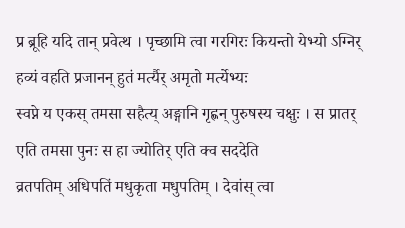प्र ब्रूहि यदि तान् प्रवेत्थ । पृच्छामि त्वा गरगिरः कियन्तो येभ्यो ऽग्निर् हव्यं वहति प्रजानन् हुतं मर्त्यैर् अमृतो मर्त्येभ्यः
स्वप्ने य एकस् तमसा सहैत्य् अङ्गानि गृह्णन् पुरुषस्य चक्षुः । स प्रातर् एति तमसा पुनः स हा ज्योतिर् एति क्व सददेति
व्रतपतिम् अधिपतिं मधुकृता मधुपतिम् । देवांस् त्वा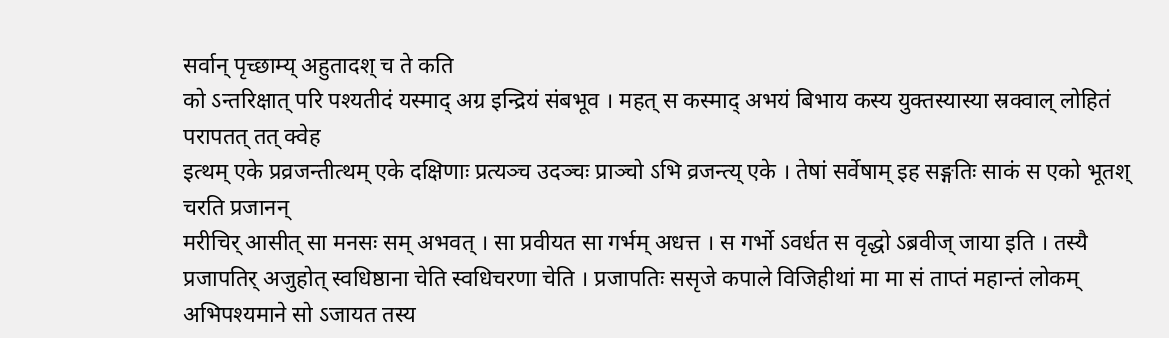सर्वान् पृच्छाम्य् अहुतादश् च ते कति
को ऽन्तरिक्षात् परि पश्यतीदं यस्माद् अग्र इन्द्रियं संबभूव । महत् स कस्माद् अभयं बिभाय कस्य युक्तस्यास्या स्रक्वाल् लोहितं परापतत् तत् क्वेह
इत्थम् एके प्रव्रजन्तीत्थम् एके दक्षिणाः प्रत्यञ्च उदञ्चः प्राञ्चो ऽभि व्रजन्त्य् एके । तेषां सर्वेषाम् इह सङ्गतिः साकं स एको भूतश् चरति प्रजानन्
मरीचिर् आसीत् सा मनसः सम् अभवत् । सा प्रवीयत सा गर्भम् अधत्त । स गर्भो ऽवर्धत स वृद्धो ऽब्रवीज् जाया इति । तस्यै प्रजापतिर् अजुहोत् स्वधिष्ठाना चेति स्वधिचरणा चेति । प्रजापतिः ससृजे कपाले विजिहीथां मा मा सं ताप्तं महान्तं लोकम् अभिपश्यमाने सो ऽजायत तस्य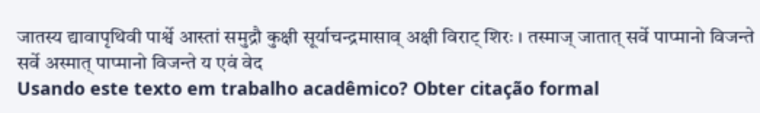जातस्य द्यावापृथिवी पार्श्वे आस्तां समुद्रौ कुक्षी सूर्याचन्द्रमासाव् अक्षी विराट् शिरः । तस्माज् जातात् सर्वे पाप्मानो विजन्ते सर्वे अस्मात् पाप्मानो विजन्ते य एवं वेद
Usando este texto em trabalho acadêmico? Obter citação formal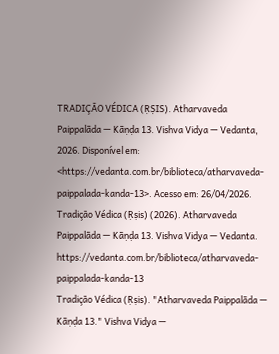TRADIÇÃO VÉDICA (ṚṢIS). Atharvaveda Paippalāda — Kāṇḍa 13. Vishva Vidya — Vedanta, 2026. Disponível em: <https://vedanta.com.br/biblioteca/atharvaveda-paippalada-kanda-13>. Acesso em: 26/04/2026.
Tradição Védica (Ṛṣis) (2026). Atharvaveda Paippalāda — Kāṇḍa 13. Vishva Vidya — Vedanta. https://vedanta.com.br/biblioteca/atharvaveda-paippalada-kanda-13
Tradição Védica (Ṛṣis). "Atharvaveda Paippalāda — Kāṇḍa 13." Vishva Vidya —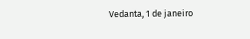Vedanta, 1 de janeiro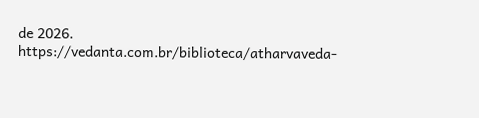de 2026. https://vedanta.com.br/biblioteca/atharvaveda-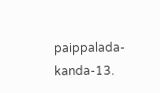paippalada-kanda-13.